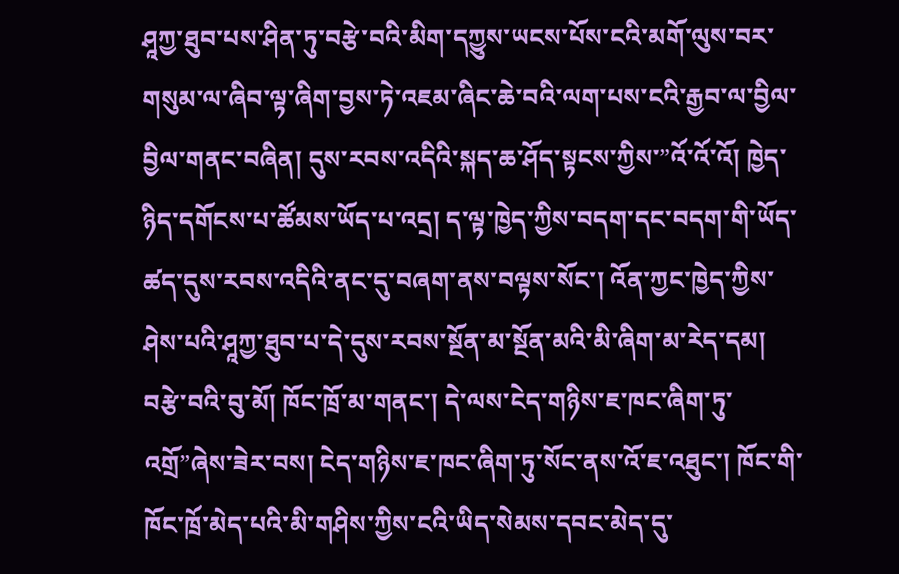ཤཱཀྱ་ཐུབ་པས་ཤིན་ཏུ་བརྩེ་བའི་མིག་དཀྱུས་ཡངས་པོས་ངའི་མགོ་ལུས་བར་གསུམ་ལ་ཞིབ་ལྟ་ཞིག་བྱས་ཏེ་འཇམ་ཞིང་ཆེ་བའི་ལག་པས་ངའི་རྒྱབ་ལ་བྱིལ་བྱིལ་གནང་བཞིན། དུས་རབས་འདིའི་སྐད་ཆ་ཤོད་སྟངས་ཀྱིས་”འོ་འོ་འོ། ཁྱེད་ཉིད་དགོངས་པ་ཚོམས་ཡོད་པ་འདྲ། ད་ལྟ་ཁྱེད་ཀྱིས་བདག་དང་བདག་གི་ཡོད་ཚད་དུས་རབས་འདིའི་ནང་དུ་བཞག་ནས་བལྟས་སོང་། འོན་ཀྱང་ཁྱེད་ཀྱིས་ཤེས་པའི་ཤཱཀྱ་ཐུབ་པ་དེ་དུས་རབས་སྔོན་མ་སྔོན་མའི་མི་ཞིག་མ་རེད་དམ། བརྩེ་བའི་བུ་མོ། ཁོང་ཁྲོ་མ་གནང་། དེ་ལས་ངེད་གཉིས་ཇ་ཁང་ཞིག་ཏུ་འགྲོ”ཞེས་ཟེར་བས། ངེད་གཉིས་ཇ་ཁང་ཞིག་ཏུ་སོང་ནས་འོ་ཇ་འཐུང་། ཁོང་གི་ཁོང་ཁྲོ་མེད་པའི་མི་གཤིས་ཀྱིས་ངའི་ཡིད་སེམས་དབང་མེད་དུ་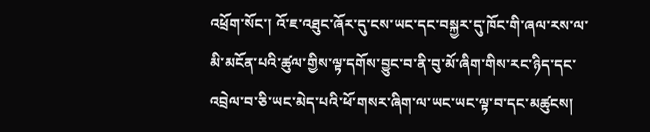འཕྲོག་སོང་། འོ་ཇ་འཐུང་ཞོར་དུ་ངས་ཡང་དང་བསྐྱར་དུ་ཁོང་གི་ཞལ་རས་ལ་མི་མངོན་པའི་ཚུལ་གྱིས་ལྟ་དགོས་བྱུང་བ་ནི་བུ་མོ་ཞིག་གིས་རང་ཉིད་དང་འབྲེལ་བ་ཅི་ཡང་མེད་པའི་ཕོ་གསར་ཞིག་ལ་ཡང་ཡང་ལྟ་བ་དང་མཚུངས།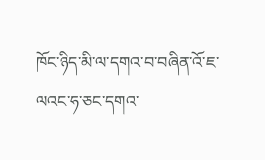ཁོང་ཉིད་མི་ལ་དགའ་བ་བཞིན་འོ་ཇ་ལའང་ཧ་ཅང་དགའ་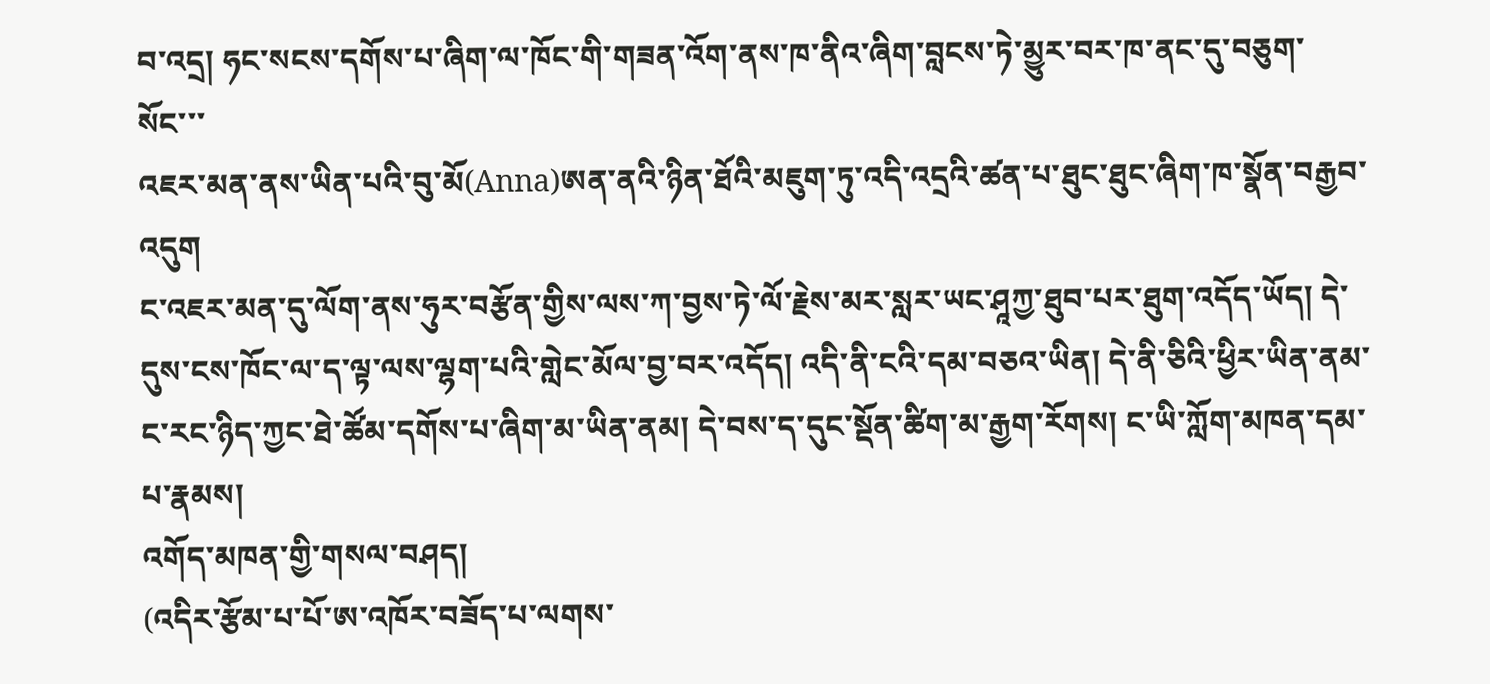བ་འདྲ། ཧང་སངས་དགོས་པ་ཞིག་ལ་ཁོང་གི་གཟན་འོག་ནས་ཁ་ནིའ་ཞིག་བླངས་ཏེ་མྱུར་བར་ཁ་ནང་དུ་བཅུག་སོང་་་
འཇར་མན་ནས་ཡིན་པའི་བུ་མོ(Anna)ཨན་ནའི་ཉིན་ཐོའི་མཇུག་ཏུ་འདི་འདྲའི་ཚན་པ་ཐུང་ཐུང་ཞིག་ཁ་སྣོན་བརྒྱབ་འདུག
ང་འཇར་མན་དུ་ལོག་ནས་ཧུར་བརྩོན་གྱིས་ལས་ཀ་བྱས་ཏེ་ལོ་རྗེས་མར་སླར་ཡང་ཤཱཀྱ་ཐུབ་པར་ཐུག་འདོད་ཡོད། དེ་དུས་ངས་ཁོང་ལ་ད་ལྟ་ལས་ལྷག་པའི་གླེང་མོལ་བྱ་བར་འདོད། འདི་ནི་ངའི་དམ་བཅའ་ཡིན། དེ་ནི་ཅིའི་ཕྱིར་ཡིན་ནམ་ང་རང་ཉིད་ཀྱང་ཐེ་ཚོམ་དགོས་པ་ཞིག་མ་ཡིན་ནམ། དེ་བས་ད་དུང་སྡོན་ཚིག་མ་རྒྱག་རོགས། ང་ཡི་ཀློག་མཁན་དམ་པ་རྣམས།
འགོད་མཁན་གྱི་གསལ་བཤད།
(འདིར་རྩོམ་པ་པོ་ཨ་འཁོར་བཟོད་པ་ལགས་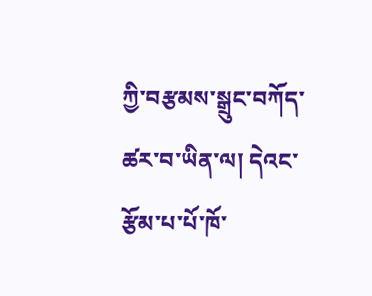ཀྱི་བརྩམས་སྒྲུང་བཀོད་ཚར་བ་ཡིན་ལ། དེའང་རྩོམ་པ་པོ་ཁོ་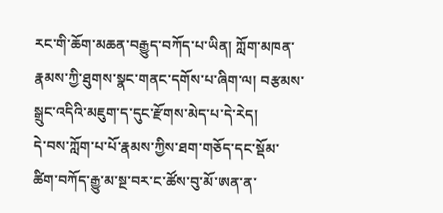རང་གི་ཆོག་མཆན་བརྒྱུད་བཀོད་པ་ཡིན། ཀློག་མཁན་རྣམས་ཀྱི་ཐུགས་སྣང་གནང་དགོས་པ་ཞིག་ལ། བརྩམས་སྒྲུང་འདིའི་མཇུག་ད་དུང་རྫོགས་མེད་པ་དེ་རེད།
དེ་བས་ཀློག་པ་པོ་རྣམས་ཀྱིས་ཐག་གཅོད་དང་སྡོམ་ཚིག་བཀོད་རྒྱུ་མ་སྔ་བར་ང་ཚོས་བུ་མོ་ཨན་ན་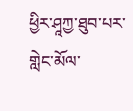ཕྱིར་ཤཱཀྱ་ཐུབ་པར་གླེང་མོལ་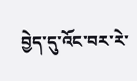བྱེད་དུ་འོང་བར་རེ་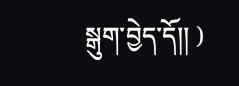སྒུག་བྱེད་དོ།། )